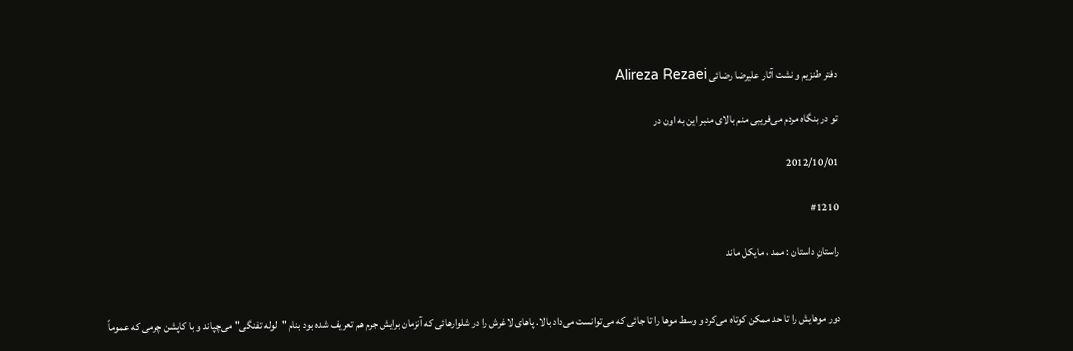دفتر طنزیم و نشت آثار علیرضا رضائی Alireza Rezaei

تو در بنگاه مردم می‌فریبی منم بالای منبر این به اون در

2012/10/01

#1210

راستانِ داستان : ممد ، مایکل ماند


دور موهایش را تا حد ممکن کوتاه می‌کرد و وسط موها را تا جائی که می‌توانست می‌داد بالا. پاهای لاغرش را در شلوارهائی که آنزمان برایش جرم هم تعریف شده بود بنام "لوله تفنگی" می‌چپاند و با کاپشن چرمی که عموماً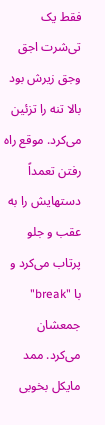فقط یک تی‌شرت اجق وجق زیرش بود بالا تنه را تزئین می‌کرد. موقع راه رفتن تعمداً دستهایش را به عقب و جلو پرتاب می‌کرد و با "break" جمعشان می‌کرد. ممد مایکل بخوبی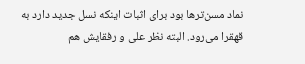نماد مسن‌ترها بود برای اثبات اینکه نسل جدید دارد به قهقرا می‌رود. البته نظر علی و رفقایش هم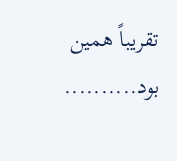تقریباً همین بود..........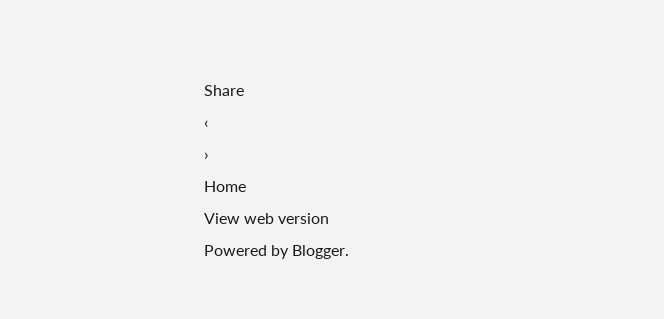Share
‹
›
Home
View web version
Powered by Blogger.